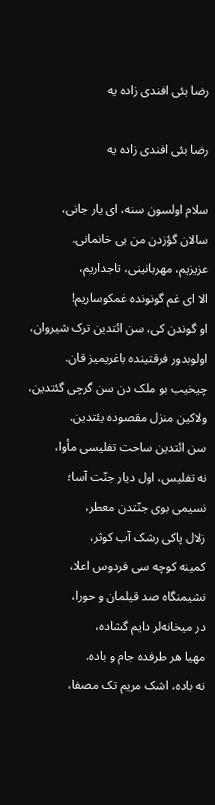رضا بئی افندی زاده یه

رضا بئی افندی زاده یه

سلام اولسون سنه، ای یار جانی،
سالان گؤزدن من بی خانمانی.
عزیزیم، مهربانینی، تاجداریم،
الا ای غم گونونده غمکوساریم!
او گوندن کی، سن ائتدین ترک شیروان،
اولوبدور فرقتینده باغریمیز قان.
چیخیب بو ملک دن سن گرچی گئتدین،
ولاکین منزل مقصوده یئتدین.
سن ائتدین ساحت تفلیسی مأوا،
نه تفلیس، اول دیار جنّت آسا؛
نسیمی بوی جنّتدن معطر،
زلال پاکی رشک آب کوثر،
کمینه کوچه سی فردوس اعلا،
نشیمنگاه صد قیلمان و حورا،
در میخانه‌لر دایم گشاده،
مهیا هر طرفده جام و باده.
نه باده، اشک مریم تک مصفا،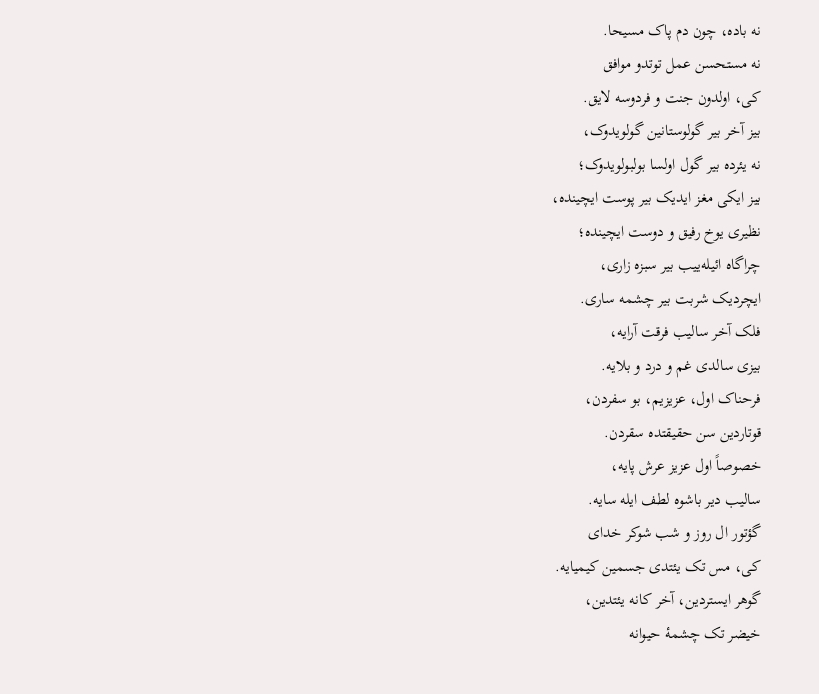نه باده، چون دم پاک مسیحا.
نه مستحسن عمل توتدو موافق
کی، اولدون جنت و فردوسه لایق.
بیز آخر بیر گولوستانین گولویدوک،
نه یئرده بیر گول اولسا بولبولویدوک؛
بیز ایکی مغز ایدیک بیر پوست ایچینده،
نظیری یوخ رفیق و دوست ایچینده؛
چراگاه ائیله‌ییب بیر سبزه زاری،
ایچردیک شربت بیر چشمه ساری.
فلک آخر سالیب فرقت آرایه،
بیزی سالدی غم و درد و بلایه.
فرحناک اول، عزیزیم، بو سفردن،
قوتاردین سن حقیقتده سقردن.
خصوصاً اول عزیز عرش پایه،
سالیب دیر باشوه لطف ایله سایه.
گؤتور ال روز و شب شوکر خدای
کی، مس تک یئتدی جسمین کیمیایه.
گوهر ایستردین، آخر کانه یئتدین،
خیضر تک چشمۀ حیوانه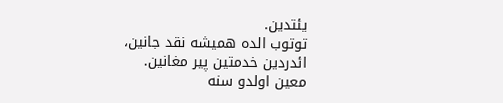یئتدین.
توتوب الده همیشه نقد جانین،
ائدردین خدمتین پیر مغانین.
معین اولدو سنه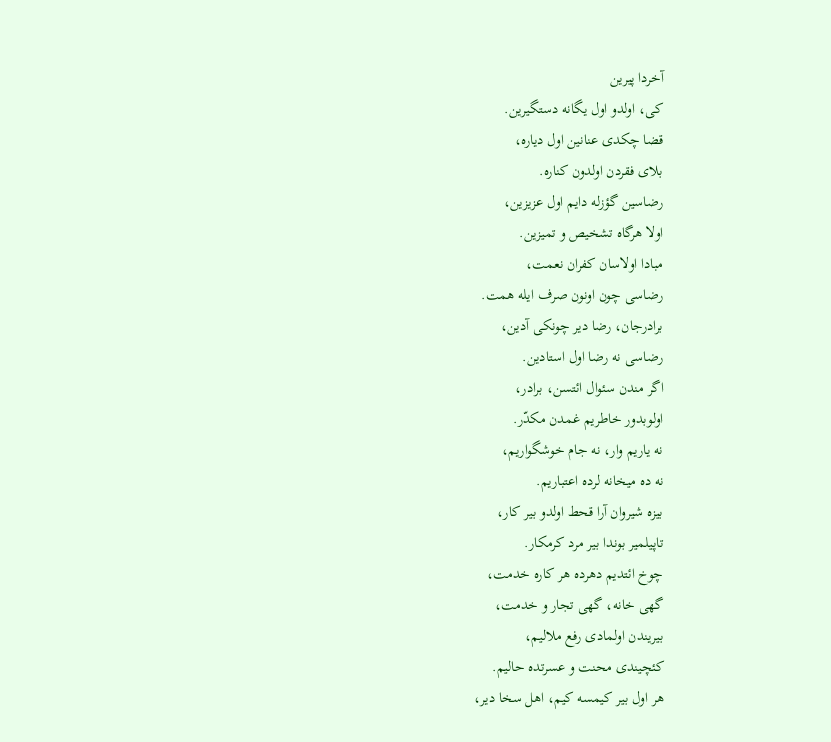آخردا پیرین
کی، اولدو اول یگانه دستگیرین.
قضا چکدی عنانین اول دیاره،
بلای فقردن اولدون کناره.
رضاسین گؤزله دایم اول عزیزین،
اولا هرگاه تشخیص و تمیزین.
مبادا اولاسان کفران نعمت،
رضاسی چون اونون صرف ایله همت.
برادرجان، رضا دیر چونکی آدین،
رضاسی نه رضا اول استادین.
اگر مندن سئوال ائتسن، برادر،
اولوبدور خاطریم غمدن مکدّر.
نه یاریم وار، نه جام خوشگواریم،
نه ده میخانه لرده اعتباریم.
بیزه شیروان آرا قحط اولدو بیر کار،
تاپیلمیر بوندا بیر مرد کرمکار.
چوخ ائتدیم دهرده هر کاره خدمت،
گهی خانه، گهی تجار و خدمت،
بیریندن اولمادی رفع ملالیم،
کئچیندی محنت و عسرتده حالیم.
هر اول بیر کیمسه کیم، اهل سخا دیر،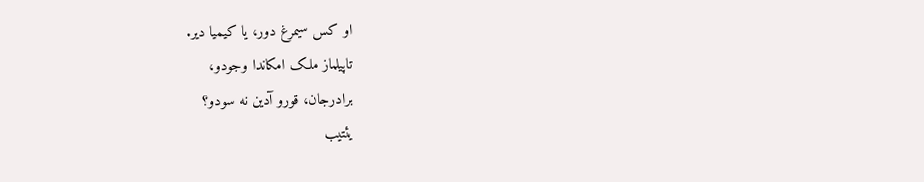او کس سیمرغ دور، یا کیمیا دیر.
تاپیلماز ملک امکاندا وجودو،
برادرجان، قورو آدین نه سودو؟
یئتیب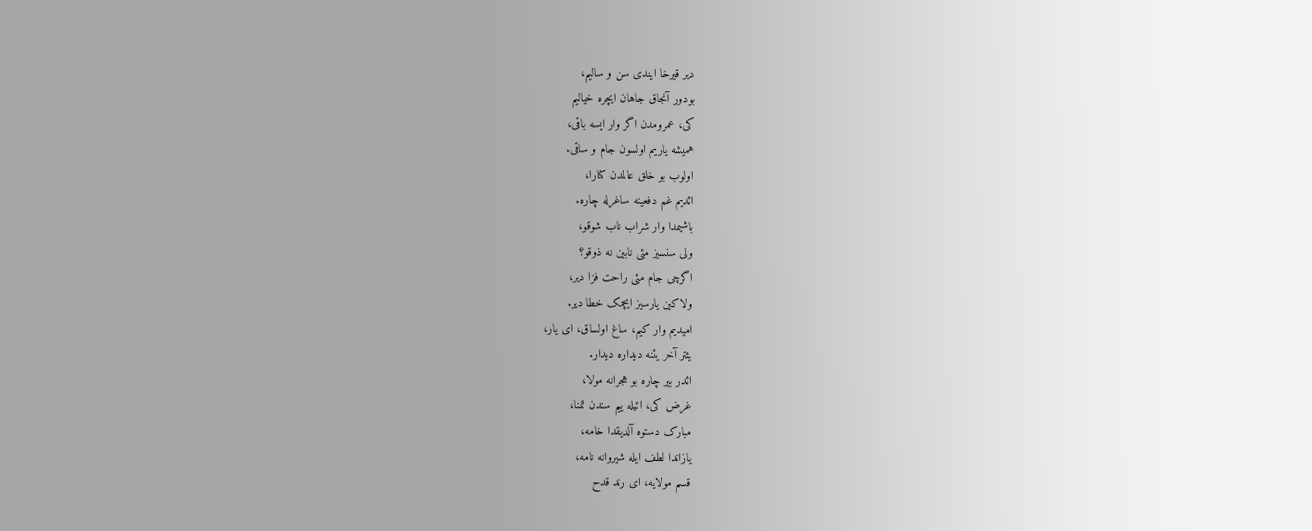دیر قیرخا ایندی سن و سالیم،
بودور آنجاق جاهان ایچره خیالیم
کی، عمرومدن اگر وار ایسه باقی،
همیشه یاریم اولسون جام و ساقی.
اولوب بو خلق عالمدن کنارا،
ائدیم غم دفعینه ساغرله چاره.
باشیمدا وار شراب ناب شوقو،
ولی سنسیز مئی نابین نه ذوقو؟
اگرچی جام مئی راحت فزا دیر،
ولاکین یارسیز ایچمک خطا دیر.
امیدیم وار کیم، ساغ اولساق، ای یار،
یئتر آخر یئنه دیداره دیدار.
ائدر بیر چاره بو هجرانه مولا،
غرض کی، ائیله ییم سندن تمنا،
مبارک دستوه آلدیقدا خامه،
یازاندا لطف ایله شیروانه نامه،
قسم مولایه، ای رند قدح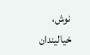نوش،
خیالیندان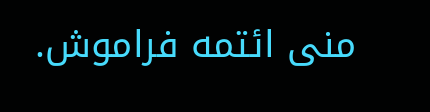منی ائتمه فراموش.